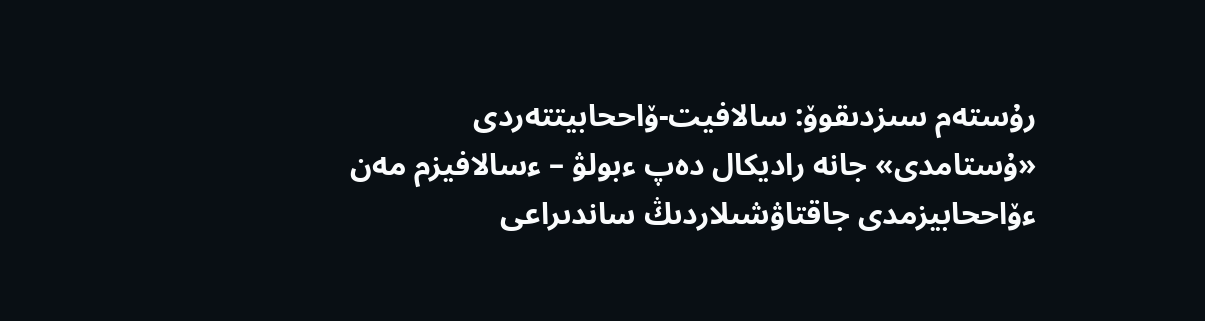رۇستەم سىزدىقوۆ: سالافيت-ۆاححابيتتەردى «ۇستامدى» جانە راديكال دەپ ءبولۋ – ءسالافيزم مەن ءۆاححابيزمدى جاقتاۋشىلاردىڭ ساندىراعى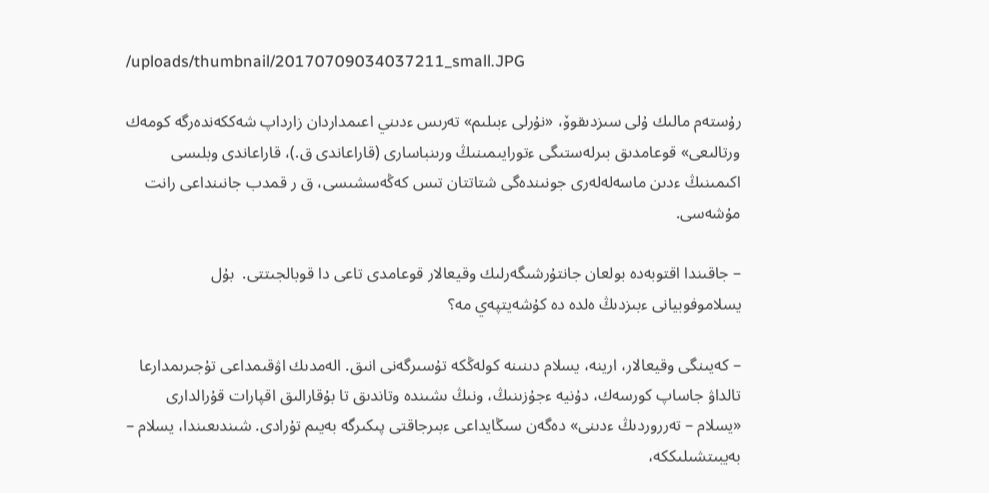/uploads/thumbnail/20170709034037211_small.JPG

رۇستەم مالىك ۇلى سىزدىقوۆ، «نۇرلى ءبىلىم» تەرىس ءدىني اعىمداردان زارداپ شەككەندەرگە كومەك ورتالىعى» قوعامدىق بىرلەستىگى ءتورايىمىنىڭ ورىنباسارى (قاراعاندى ق.)، قاراعاندى وبلىسى اكىمىنىڭ ءدىن ماسەلەلەرى جونىندەگى شتاتتان تىس كەڭەسشىسى، ق ر قمدب جانىنداعى رانت مۇشەسى.

– جاقىندا اقتوبەدە بولعان جانتۇرشىگەرلىك وقيعالار قوعامدى تاعى دا قوبالجىتتى.  بۇل يسلاموفوبيانى ءبىزدىڭ ەلدە دە كۇشەيتپەي مە؟

– كەيىنگى وقيعالار، ارينە، يسلام دىنىنە كولەڭكە تۇسىرگەنى انىق. الەمدىك اۋقىمداعى تۇجىرىمدارعا تالداۋ جاساپ كورسەك، دۇنيە ءجۇزىنىڭ، ونىڭ ىشىندە وتاندىق تا بۇقارالىق اقپارات قۇرالدارى «يسلام – تەرروردىڭ ءدىنى» دەگەن سىڭايداعى ءبىرجاقتى پىكىرگە بەيىم تۇرادى. شىندىعىندا، يسلام – بەيبىتشىلىككە،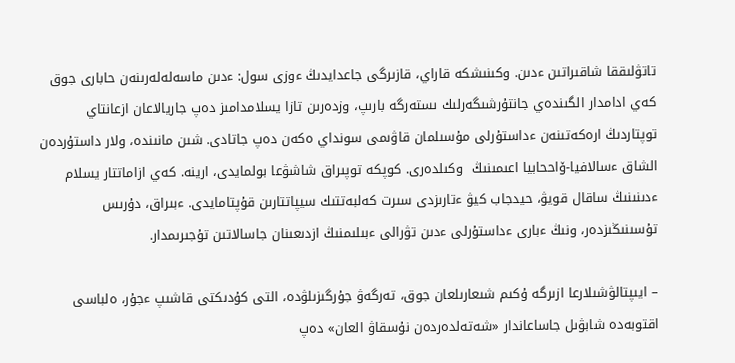تاتۋلىققا شاقىراتىن ءدىن. وكىنىشكە قاراي، قازىرگى جاعدايدىڭ ءوزى سول: ءدىن ماسەلەلەرىنەن حابارى جوق كەي ادامدار الگىندەي جانتۇرشىگەرلىك ىستەرگە بارىپ، وزدەرىن تازا يسلامدامىز دەپ جاريالاعان ازعانتاي توپتاردىڭ ارەكەتىنەن ءداستۇرلى مۇسىلمان قاۋىمى سونداي ەكەن دەپ جاتادى. شىن مانىندە، ولار داستۇردەن الشاق ءسالافيا-ۆاححابيا اعىمىنىڭ  وكىلدەرى. كوپكە توپىراق شاشۋعا بولمايدى، ارينە. كەي ازاماتتار يسلام ءدىنىنىڭ ساقال قويۋ، حيدجاب كيۋ ءتارىزدى سىرت كەلبەتتىك سيپاتتارىن قۇپتامايدى. ءبىراق، دۇرىس تۇسىنىڭىزدەر، ونىڭ ءبارى ءداستۇرلى ءدىن تۋرالى ءبىلىمنىڭ ازدىعىنان جاسالاتىن تۇجىرىمدار.

– ايىپتالۋشىلارعا ازىرگە ۇكىم شىعارىلعان جوق، تەرگەۋ جۇرگىزىلۋدە، التى كۇدىكتى قاشىپ ءجۇر، ەلباسى اقتوبەدە شابۋىل جاساعاندار «شەتەلدەردەن نۇسقاۋ العان» دەپ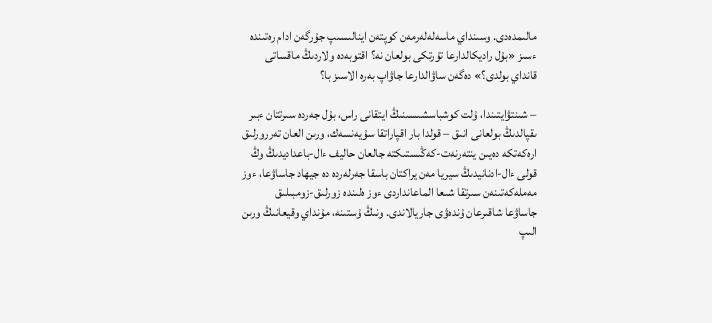مالىمدەدى. وسىنداي ماسەلەلەرمەن كوپتەن اينالىسىپ جۇرگەن ادام رەتىندە ءسىز «بۇل راديكالدارعا تۇرتكى بولعان نە؟ اقتوبەدە ولاردىڭ ماقساتى قانداي بولدى؟» دەگەن ساۋالدارعا جاۋاپ بەرە الاسىز با؟

– شىنتۋايتىندا، ۇلت كوشباسشىسىنىڭ ايتقانى راس، بۇل جەردە سىرتتان ءبىر ىقپالدىڭ بولعانى انىق – قولدا بار اقپاراتقا سۇيەنسەك، ورىن العان تەررورلىق ارەكەتكە دەيىن ينتەرنەت-كەڭىستىكتە جالعان حاليف ءال-باعداديدىڭ وڭ قولى ءال-ادنانيدىڭ سيريا مەن يراكتان باسقا جەرلەردە دە جيھاد جاساۋعا، ءوز مەملەكەتىنەن سىرتقا شىعا الماعانداردى ءوز ەلىندە زورلىق-زومبىلىق جاساۋعا شاقىرعان ۇندەۋى جاريالاندى. ونىڭ ۇستىنە، مۇنداي وقيعانىڭ ورىن الىپ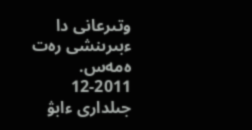وتىرعانى دا ءبىرىنشى رەت ەمەس. 2011-12 جىلدارى ءابۋ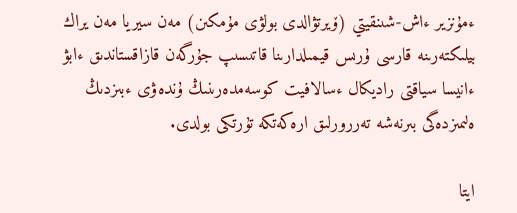ءمۇنزير ءاش-شىنقيتي (ۆيرتۋالدى بولۋى مۇمكىن) مەن سيريا مەن يراك بيلىكتەرىنە قارسى ۇرىس قيمىلدارىنا قاتىسىپ جۇرگەن قازاقستاندىق ءابۋ ءانيسا سياقتى راديكال ءسالافيت كوسەمدەرىنىڭ ۇندەۋى ءبىزدىڭ ەلىمىزدەگى بىرنەشە تەررورلىق ارەكەتكە تۇرتكى بولدى.

ايتا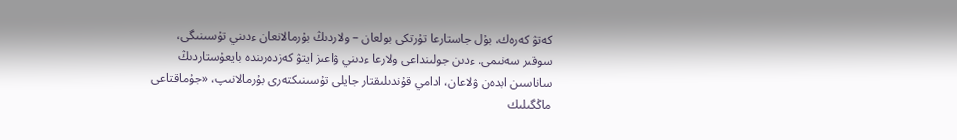كەتۋ كەرەك، بۇل جاستارعا تۇرتكى بولعان – ولاردىڭ بۇرمالانعان ءدىني تۇسىنىگى، سوقىر سەنىمى. ءدىن جولىنداعى ولارعا ءدىني ۋاعىز ايتۋ كەزدەرىندە بايعۇستاردىڭ ساناسىن ابدەن ۋلاعان، ادامي قۇندىلىقتار جايلى تۇسىنىكتەرى بۇرمالانىپ، «جۇماقتاعى ماڭگىلىك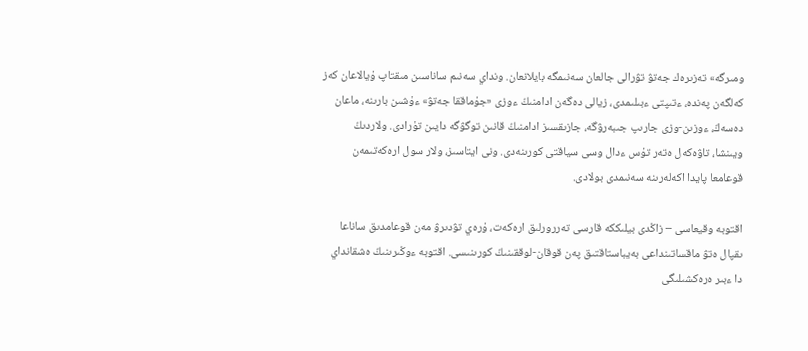ومىرگە» تەزىرەك جەتۋ تۋرالى جالعان سەنىمگە بايلانعان. ونداي سەنىم ساناسىن مىقتاپ ۇيالاعان كەز كەلگەن پەندە، ءتىپتى ءبىلىمدى، زيالى دەگەن ادامنىڭ ءوزى «جۇماققا جەتۋ» ءۇشىن بارىنە، ماعان دەسەڭ، ءوزىن-وزى جارىپ جىبەرۋگە، جازىقسىز ادامنىڭ قانىن توگۋگە دايىن تۇرادى. ولاردىڭ ويىنشا، تاۋەكەل ەتەر تۇس ءدال وسى سياقتى كورىنەدى. ونى ايتاسىز، ولار سول ارەكەتىمەن قوعامعا پايدا اكەلەرىنە سەنىمدى بولادى.

اقتوبە وقيعاسى – زاڭدى بيلىككە قارسى تەررورلىق ارەكەت، ۇرەي تۋدىرۋ مەن قوعامدىق ساناعا ىقپال ەتۋ ماقساتىنداعى بەيباستاقتىق پەن قوقان-لوققىنىڭ كورىنىسى. اقتوبە ءوڭىرىنىڭ ەشقانداي دا ءبىر ەرەكشىلىگى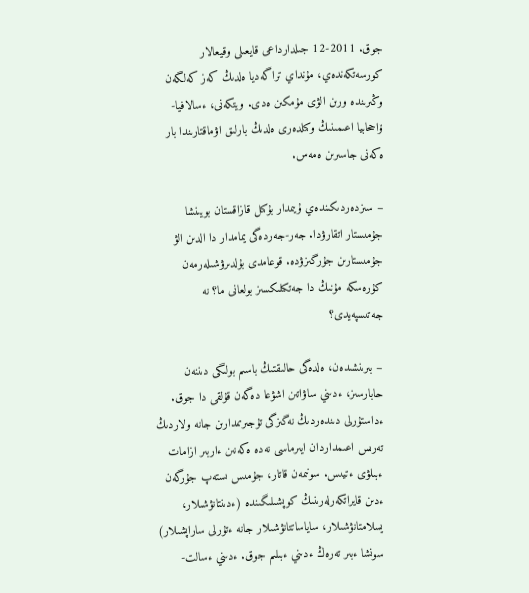جوق. 2011-12 جىلدارداعى قايعىلى وقيعالار كورسەتكەندەي، مۇنداي تراگەديا ەلدىڭ كەز كەلگەن وڭىرىندە ورىن الۋى مۇمكىن ەدى. ويتكەنى، ءسالافيا-ۆاححابيا اعىمىنىڭ وكىلدەرى ەلدىڭ بارلىق اۋماقتارىندا بار ەكەنى جاسىرىن ەمەس.

– سىزدەردىكىندەي ۇيىمدار بۇكىل قازاقستان بويىنشا جۇمىستار اتقارۋدا. جەر-جەردەگى يمامدار دا الدىن الۋ جۇمىستارىن جۇرگىزۋدە. قوعامدى بۇلدىرۋشىلەرمەن كۇرەسكە مۇنىڭ دا جەتكىلىكسىز بولعانى ما؟ نە جەتىسپەيدى؟

– بىرىنشىدەن، ەلدەگى حالىقتىڭ باسىم بولىگى دىننەن حابارسىز، ءدىني ساۋاتىن اشۋعا دەگەن قۇلقى دا جوق. ءداستۇرلى دىندەردىڭ نەگىزگى تۇجىرىمدارىن جانە ولاردىڭ تەرىس اعىمداردان ايىرماسى نەدە ەكەنىن ءاربىر ازامات ءبىلۋى ءتيىس. سونىمەن قاتار، جۇمىس ىستەپ جۇرگەن ءدىن قايراتكەرلەرىنىڭ كوپشىلىگىندە (ءدىنتانۋشىلار، يسلامتانۋشىلار، ساياساتتانۋشىلار جانە ءتۇرلى ساراپشىلار) سونشا ءبىر تەرەڭ ءدىني ءبىلىم جوق. ءدىني ءسالت-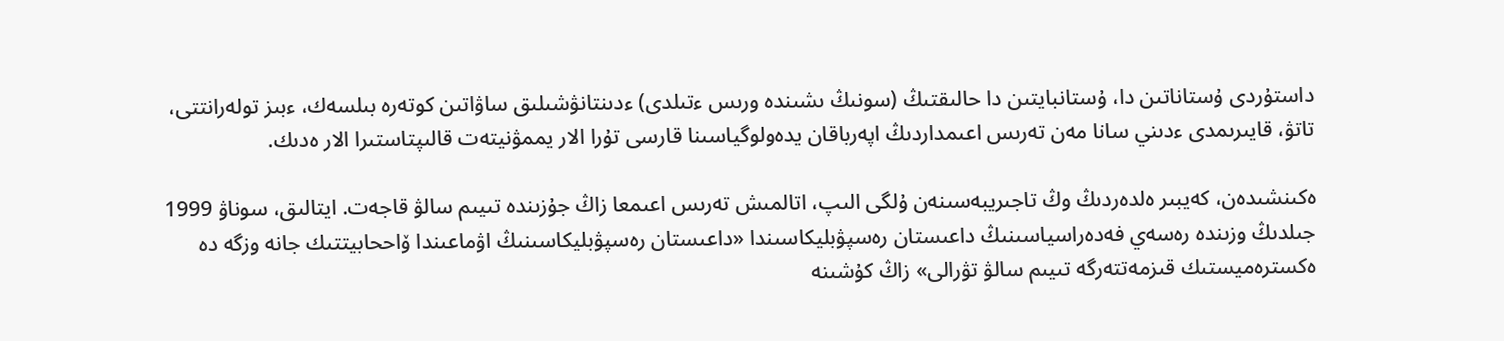داستۇردى ۇستاناتىن دا، ۇستانبايتىن دا حالىقتىڭ (سونىڭ ىشىندە ورىس ءتىلدى) ءدىنتانۋشىلىق ساۋاتىن كوتەرە بىلسەك، ءبىز تولەرانتتى، تاتۋ، قايىرىمدى ءدىني سانا مەن تەرىس اعىمداردىڭ اپەرباقان يدەولوگياسىنا قارسى تۇرا الار يممۋنيتەت قالىپتاستىرا الار ەدىك.

ەكىنشىدەن، كەيبىر ەلدەردىڭ وڭ تاجىريبەسىنەن ۇلگى الىپ، اتالمىش تەرىس اعىمعا زاڭ جۇزىندە تىيىم سالۋ قاجەت. ايتالىق، سوناۋ 1999 جىلدىڭ وزىندە رەسەي فەدەراسياسىنىڭ داعىستان رەسپۋبليكاسىندا «داعىستان رەسپۋبليكاسىنىڭ اۋماعىندا ۆاححابيتتىك جانە وزگە دە ەكسترەميستىك قىزمەتتەرگە تىيىم سالۋ تۋرالى» زاڭ كۇشىنە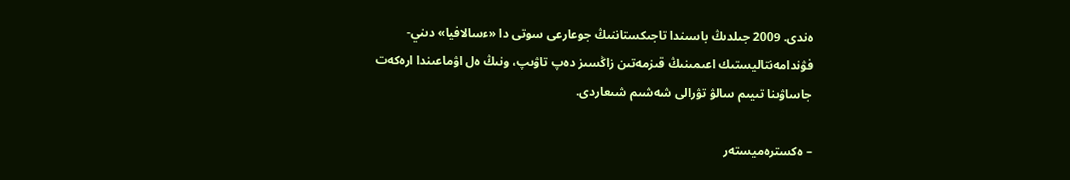ەندى. 2009 جىلدىڭ باسىندا تاجىكستاننىڭ جوعارعى سوتى دا «ءسالافيا» دىني-فۋندامەنتاليستىك اعىمىنىڭ قىزمەتىن زاڭسىز دەپ تاۋىپ، ونىڭ ەل اۋماعىندا ارەكەت جاساۋىنا تىيىم سالۋ تۋرالى شەشىم شىعاردى.

– ەكسترەميستەر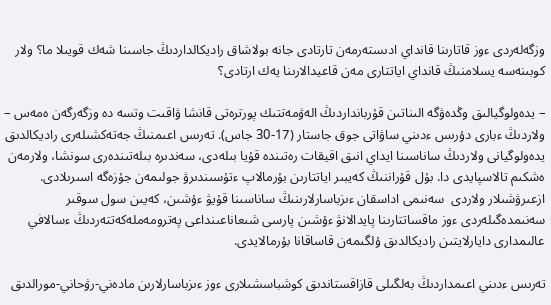وزگەلەردى ءوز قاتارىنا قانداي ادىستەرمەن تارتادى جانە بولاشاق راديكالداردىڭ جاسىنا شەك قويىلا ما؟ ولار كوبىنەسە يسلامنىڭ قانداي اياتتارى مەن قاعيدالارىنا يەك ارتادى؟

– يدەولوگيالىق وڭدەۋگە الىناتىن قۇربانداردىڭ الەۋمەتتىك پورترەتى قانشا ۋاقىت وتسە دە وزگەرگەن ەمەس – ولاردىڭ ءبارى دۇرىس ءدىني ساۋاتى جوق جاستار (17-30 جاس). تەرىس اعىمنىڭ جەتەكشىلەرى راديكالدىق يدەولوگيانى ولاردىڭ ساناسىنا ايداي انىق اقيقات رەتىندە قۇيا بىلەدى، سەندىرە بىلەتىندەرى سونشا، ولارمەن ەشكىم تالاسپايدى دا. بۇل قۇراننىڭ كەيبىر اياتتارىن بۇرمالاپ ءتۇسىندىرۋ جولىمەن جۇزەگە اسىرىلادى. ازعىرۋشىلار ولاردى  سەنىمى اداسقان ءىزباسارلارىنىڭ ساناسىنا قۇيۋ ءۇشىن، كەيىن سول سوقىر سەنىمدەگىلەردى ءوز ماقساتتارىنا پايدالانۋ ءۇشىن پارسى شىعاناعىنداعى پەترومەملەكەتتەردىڭ ءسالافي عالىمدارى دايارلايتىن راديكالدىق ۇلگىمەن قاساقانا بۇرمالايدى.

تەرىس ءدىني اعىمداردىڭ بەلگىلى قازاقستاندىق كوشباسشىلارى ءوز ءىزباسارلارىن مادەني-رۋحاني-مورالدىق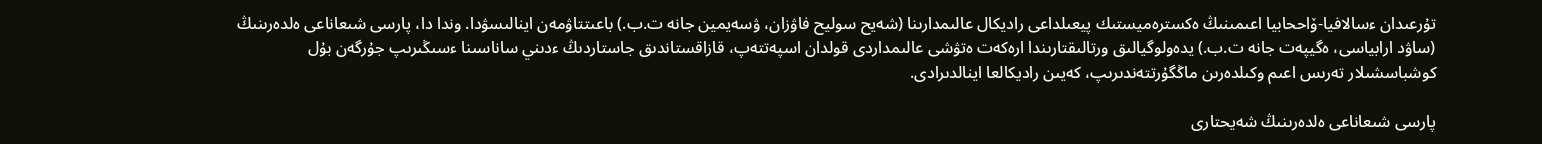تۇرعىدان ءسالافيا-ۆاححابيا اعىمىنىڭ ەكسترەميستىك پيعىلداعى راديكال عالىمدارىنا (شەيح سوليح فاۋزان، ۋسەيمين جانە ت.ب.) باعىتتاۋمەن اينالىسۋدا. وندا دا، پارسى شىعاناعى ەلدەرىنىڭ (ساۋد ارابياسى، ەگيپەت جانە ت.ب.) يدەولوگيالىق ورتالىقتارىندا ارەكەت ەتۋشى عالىمداردى قولدان اسپەتتەپ، قازاقستاندىق جاستاردىڭ ءدىني ساناسىنا ءسىڭىرىپ جۇرگەن بۇل كوشباسشىلار تەرىس اعىم وكىلدەرىن ماڭگۇرتتەندىرىپ، كەيىن راديكالعا اينالدىرادى.

پارسى شىعاناعى ەلدەرىنىڭ شەيحتارى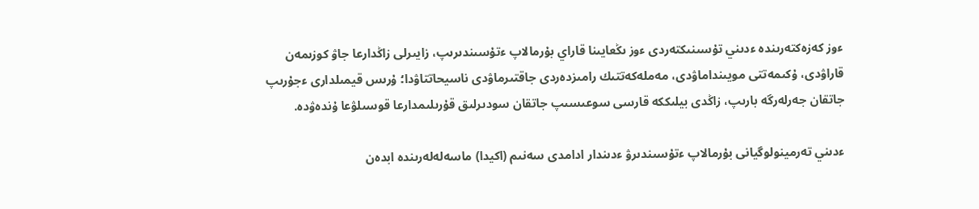ءوز كەزەكتەرىندە ءدىني تۇسىنىكتەردى ءوز ىڭعايىنا قاراي بۇرمالاپ ءتۇسىندىرىپ، زايىرلى زاڭدارعا جاۋ كوزىمەن قاراۋدى، ۇكىمەتتى مويىنداماۋدى، مەملەكەتتىك رامىزدەردى جاقتىرماۋدى ناسيحاتتاۋدا؛ ۇرىس قيمىلدارى ءجۇرىپ جاتقان جەرلەرگە بارىپ، زاڭدى بيلىككە قارسى سوعىسىپ جاتقان سودىرلىق قۇرىلىمدارعا قوسىلۋعا ۇندەۋدە.

ءدىني تەرمينولوگيانى بۇرمالاپ ءتۇسىندىرۋ ءدىندار ادامدى سەنىم (اكيدا) ماسەلەلەرىندە ابدەن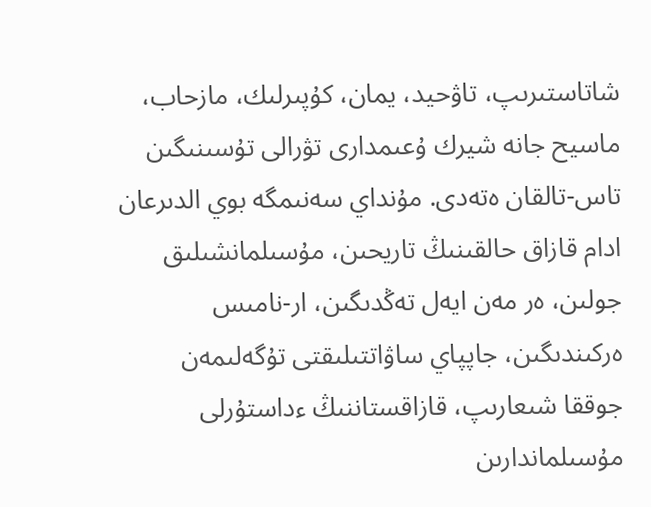شاتاستىرىپ، تاۋحيد، يمان، كۇپىرلىك، مازحاب، ماسيح جانە شيرك ۇعىمدارى تۋرالى تۇسىنىگىن تاس-تالقان ەتەدى. مۇنداي سەنىمگە بوي الدىرعان ادام قازاق حالقىنىڭ تاريحىن، مۇسىلمانشىلىق جولىن، ەر مەن ايەل تەڭدىگىن، ار-نامىس ەركىندىگىن، جاپپاي ساۋاتتىلىقتى تۇگەلىمەن جوققا شىعارىپ، قازاقستاننىڭ ءداستۇرلى مۇسىلماندارىن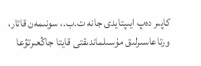كاپىر دەپ ايىپتايدى جانە ت.ب.، سونىمەن قاتار، ورتاعاسىرلىق مۇسىلماندىقتى قايتا جاڭعىرتۋعا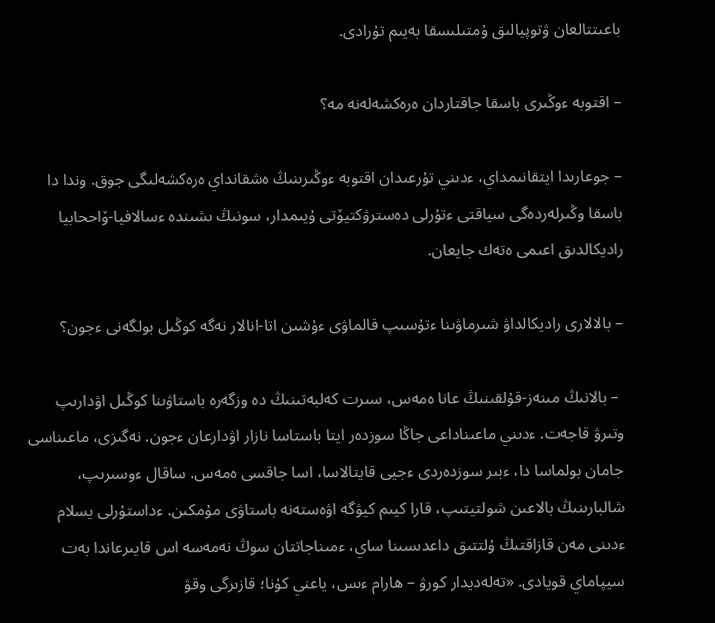باعىتتالعان ۋتوپيالىق ۇمتىلىسقا بەيىم تۇرادى.

– اقتوبە ءوڭىرى باسقا جاقتاردان ەرەكشەلەنە مە؟

– جوعارىدا ايتقانىمداي، ءدىني تۇرعىدان اقتوبە ءوڭىرىنىڭ ەشقانداي ەرەكشەلىگى جوق. وندا دا باسقا وڭىرلەردەگى سياقتى ءتۇرلى دەسترۋكتيۆتى ۇيىمدار، سونىڭ ىشىندە ءسالافيا-ۆاححابيا راديكالدىق اعىمى ەتەك جايعان.

– بالالارى راديكالداۋ شىرماۋىنا ءتۇسىپ قالماۋى ءۇشىن اتا-انالار نەگە كوڭىل بولگەنى ءجون؟

 – بالانىڭ مىنەز-قۇلقىنىڭ عانا ەمەس، سىرت كەلبەتىنىڭ دە وزگەرە باستاۋىنا كوڭىل اۋدارىپ وتىرۋ قاجەت. ءدىني ماعىناداعى جاڭا سوزدەر ايتا باستاسا نازار اۋدارعان ءجون. نەگىزى، ماعىناسى جامان بولماسا دا، ءبىر سوزدەردى ءجيى قايتالاسا، اسا جاقسى ەمەس. ساقال ءوسىرىپ، شالبارىنىڭ بالاعىن شولتيتىپ، قارا كيىم كيۋگە اۋەستەنە باستاۋى مۇمكىن. ءداستۇرلى يسلام ءدىنى مەن قازاقتىڭ ۇلتتىق داعدىسىنا ساي، ءمىناجاتتان سوڭ نەمەسە اس قايىرعاندا بەت سيپاماي قويادى. «تەلەديدار كورۋ – ھارام ءىس، ياعني كۇنا؛ قازىرگى وقۋ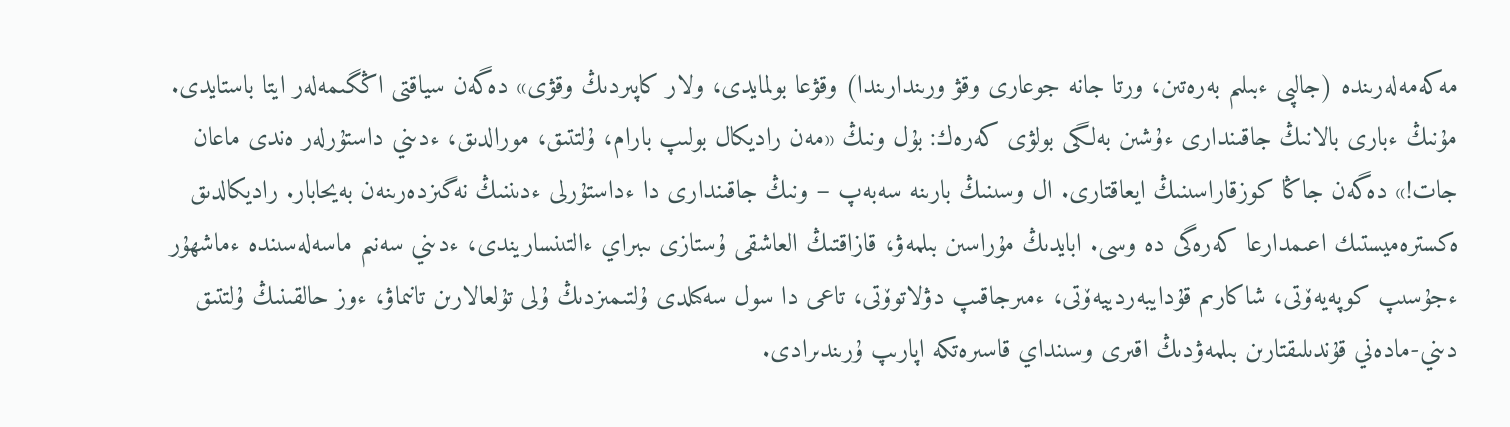مەكەمەلەرىندە (جالپى ءبىلىم بەرەتىن، ورتا جانە جوعارى وقۋ ورىندارىندا) وقۋعا بولمايدى، ولار كاپىردىڭ وقۋى» دەگەن سياقتى اڭگىمەلەر ايتا باستايدى. مۇنىڭ ءبارى بالانىڭ جاقىندارى ءۇشىن بەلگى بولۋى كەرەك: بۇل ونىڭ «مەن راديكال بولىپ بارام، ۇلتتىق، مورالدىق، ءدىني داستۇرلەر ەندى ماعان جات!» دەگەن جاڭا كوزقاراسىنىڭ ايعاقتارى. ال وسىنىڭ بارىنە سەبەپ – ونىڭ جاقىندارى دا ءداستۇرلى ءدىننىڭ نەگىزدەرىنەن بەيحابار. راديكالدىق ەكسترەميستىك اعىمدارعا كەرەگى دە وسى. ابايدىڭ مۇراسىن بىلمەۋ، قازاقتىڭ العاشقى ۇستازى ىبىراي ءالتىنساريندى، ءدىني سەنىم ماسەلەسىندە ءماشھۇر ءجۇسىپ كوپەيەۆتى، شاكارىم قۇدايبەردييەۆتى، ءمىرجاقىپ دۋلاتوۆتى، تاعى دا سول سەكىلدى ۇلتىمىزدىڭ ۇلى تۇلعالارىن تانىماۋ، ءوز حالقىنىڭ ۇلتتىق دىني-مادەني قۇندىلىقتارىن بىلمەۋدىڭ اقىرى وسىنداي قاسىرەتكە اپارىپ ۇرىندىرادى.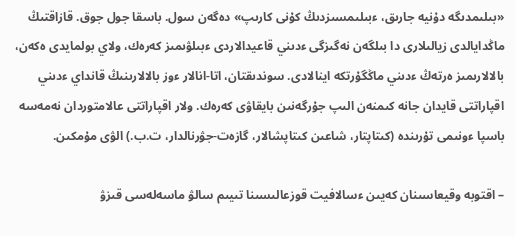«بىلىمدىگە دۇنيە جارىق، ءبىلىمسىزدىڭ كۇنى كارىپ» دەگەن سول. باسقا جول جوق. قازاقتىڭ ماڭدايالدى زيالىلارى دا بىلگەن نەگىزگى ءدىني قاعيدالاردى ءبىلۋىمىز كەرەك، ولاي بولمايدى ەكەن، بالالارىمىز ەرتەڭ ءدىني ماڭگۇرتكە اينالادى. سوندىقتان، اتا-انالار ءوز بالالارىنىڭ قانداي ءدىني اقپاراتتى قايدان جانە كىمنەن الىپ جۇرگەنىن بايقاۋى كەرەك. ولار اقپاراتتى عالامتوردان نەمەسە باسپا ءونىمى تۇرىندە (كىتاپتار، شاعىن كىتاپشالار، گازەت-جۋرنالدار، ت.ب.) الۋى مۇمكىن.

– اقتوبە وقيعاسىنان كەيىن ءسالافيت قوزعالىسىنا تىيىم سالۋ ماسەلەسى قىزۋ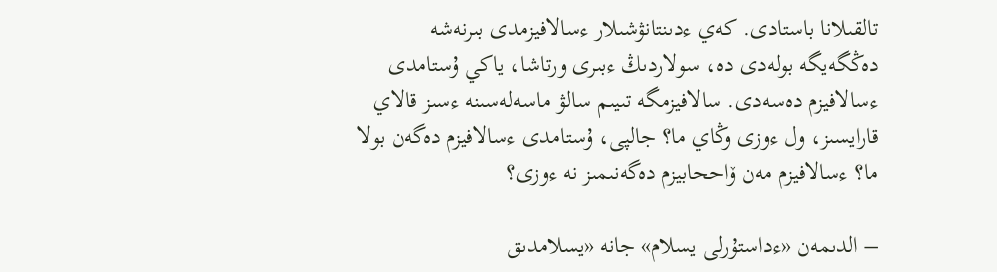تالقىلانا باستادى. كەي ءدىنتانۋشىلار ءسالافيزمدى بىرنەشە دەڭگەيگە بولەدى دە، سولاردىڭ ءبىرى ورتاشا، ياكي ۇستامدى ءسالافيزم دەسەدى. سالافيزمگە تىيىم سالۋ ماسەلەسىنە ءسىز قالاي قارايسىز، ول ءوزى وڭاي ما؟ جالپى، ۇستامدى ءسالافيزم دەگەن بولا ما؟ ءسالافيزم مەن ۆاححابيزم دەگەنىمىز نە ءوزى؟

– الدىمەن «ءداستۇرلى يسلام» جانە «يسلامدىق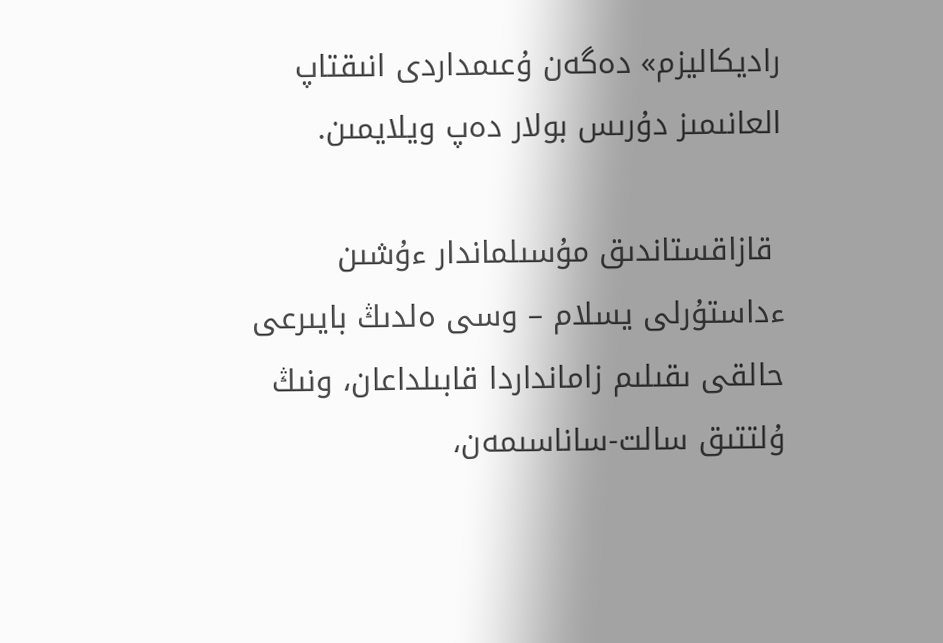راديكاليزم» دەگەن ۇعىمداردى انىقتاپ العانىمىز دۇرىس بولار دەپ ويلايمىن.

 قازاقستاندىق مۇسىلماندار ءۇشىن ءداستۇرلى يسلام – وسى ەلدىڭ بايىرعى حالقى ىقىلىم زامانداردا قابىلداعان، ونىڭ ۇلتتىق سالت-ساناسىمەن،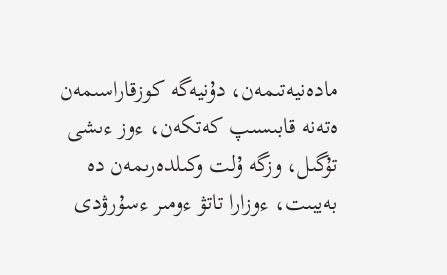مادەنيەتىمەن، دۇنيەگە كوزقاراسىمەن ەتەنە قابىسىپ كەتكەن، ءوز ءىشى تۇگىل، وزگە ۇلت وكىلدەرىمەن دە بەيبىت، ءوزارا تاتۋ ءومىر ءسۇرۋدى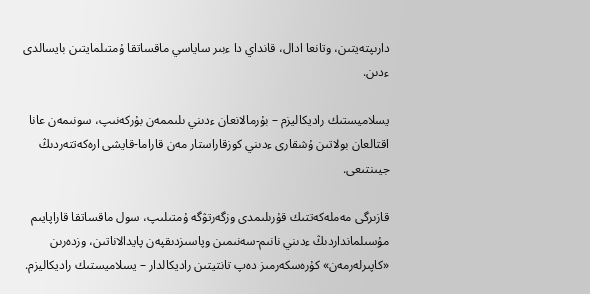دارىپتەيتىن، وتانعا ادال، قانداي دا ءبىر ساياسي ماقساتقا ۇمتىلمايتىن بايسالدى ءدىن.

يسلاميستىك راديكاليزم – بۇرمالانعان ءدىني ىلىممەن بۇركەنىپ، سونىمەن عانا اقتالعان بولاتىن ۇشقارى ءدىني كوزقاراستار مەن قاراما-قايشى ارەكەتتەردىڭ جيىنتىعى.

قازىرگى مەملەكەتتىك قۇرىلىمدى وزگەرتۋگە ۇمتىلىپ، سول ماقساتقا قاراپايىم مۇسىلمانداردىڭ ءدىني نانىم-سەنىمىن وپاسىزدىقپەن پايدالاناتىن، وزدەرىن «كاپىرلەرمەن» كۇرەسكەرمىز دەپ تانتيتىن راديكالدار – يسلاميستىك راديكاليزم.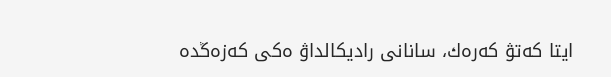ايتا كەتۋ كەرەك، سانانى راديكالداۋ ەكى كەزەڭدە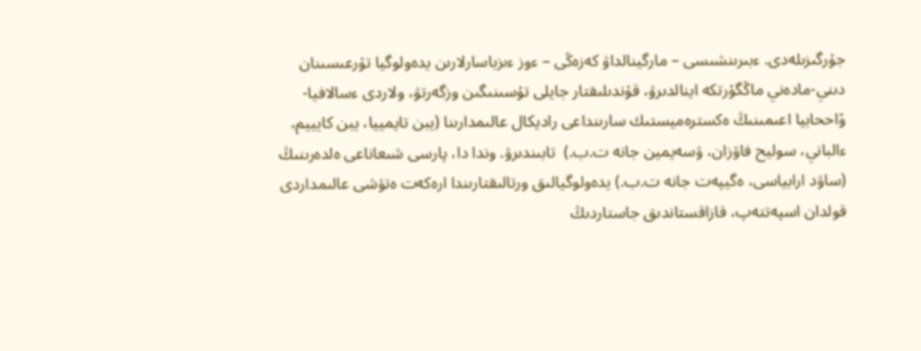جۇرگىزىلەدى. ءبىرىنشىسى – مارگينالداۋ كەزەڭى – ءوز ءىزباسارلارىن يدەولوگيا تۇرعىسىنان دىني-مادەني ماڭگۇرتكە اينالدىرۋ، قۇندىلىقتار جايلى تۇسىنىگىن وزگەرتۋ، ولاردى ءسالافيا-ۆاححابيا اعىمىنىڭ ەكسترەميستىك سارىنداعى راديكال عالىمدارىنا (يبن تايمييا، يبن كايييم، ءالباني، سوليح فاۋزان، ۋسەيمين جانە ت.ب.)  تابىندىرۋ. وندا دا، پارسى شىعاناعى ەلدەرىنىڭ (ساۋد ارابياسى، ەگيپەت جانە ت.ب.) يدەولوگيالىق ورتالىقتارىندا ارەكەت ەتۋشى عالىمداردى قولدان اسپەتتەپ، قازاقستاندىق جاستاردىڭ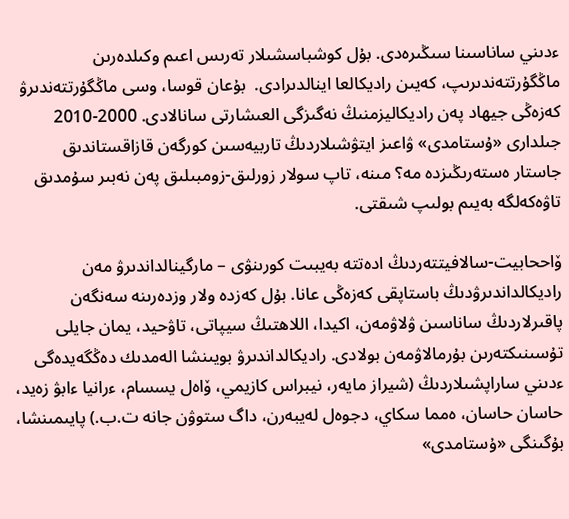ءدىني ساناسىنا سىڭىرەدى. بۇل كوشباسشىلار تەرىس اعىم وكىلدەرىن ماڭگۇرتتەندىرىپ، كەيىن راديكالعا اينالدىرادى.  بۇعان قوسا، وسى ماڭگۇرتتەندىرۋ كەزەڭى جيھاد پەن راديكاليزمنىڭ نەگىزگى العىشارتى سانالادى. 2000-2010 جىلدارى «ۇستامدى» ۋاعىز ايتۋشىلاردىڭ تاربيەسىن كورگەن قازاقستاندىق جاستار ەستەرىڭىزدە مە؟ مىنە، تاپ سولار زورلىق-زومبىلىق پەن نەبىر سۇمدىق تاۋەكەلگە بەيىم بولىپ شىقتى.

ۆاححابيت-سالافيتتەردىڭ ادەتتە بەيبىت كورىنۋى – مارگينالداندىرۋ مەن راديكالداندىرۋدىڭ باستاپقى كەزەڭى عانا. بۇل كەزدە ولار وزدەرىنە سەنگەن پاقىرلاردىڭ ساناسىن ۋلاۋمەن، اكيدا، اللاھتىڭ سيپاتى، تاۋحيد، يمان جايلى تۇسىنىكتەرىن بۇرمالاۋمەن بولادى. راديكالداندىرۋ بويىنشا الەمدىك دەڭگەيدەگى ءدىني ساراپشىلاردىڭ (شيراز مايەر، نيبراس كازيمي، ۆاەل يسسام، ءرانيا ءابۋ زەيد، حاسان حاسان، ەمما سكاي، دجوەل لەيبەرن، داگ ستوۋن جانە ت.ب.) پايىمىنشا، بۇگىنگى «ۇستامدى»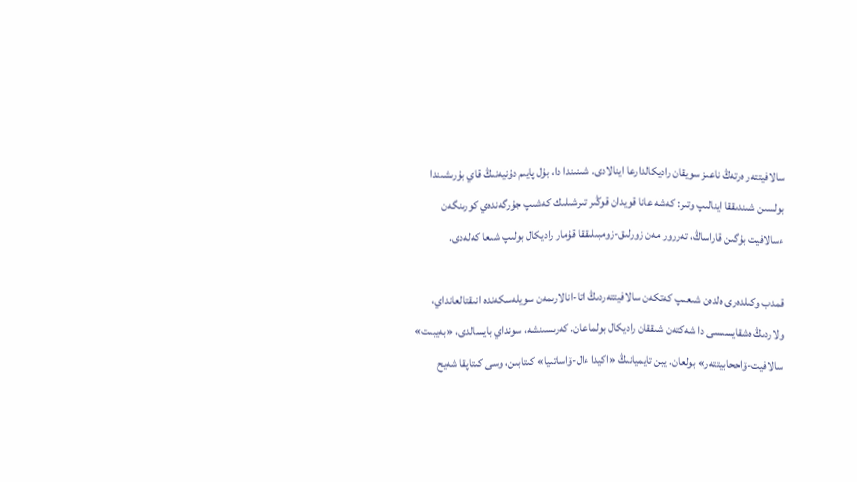سالافيتتەر ەرتەڭ ناعىز سويقان راديكالدارعا اينالادى. شىنىندا دا، بۇل پايىم دۇنيەنىڭ قاي بۇرىشىندا بولسىن شىندىققا اينالىپ وتىر: كەشە عانا قويدان قوڭىر تىرشىلىك كەشىپ جۇرگەندەي كورىنگەن ءسالافيت بۇگىن قاراساڭ، تەررور مەن زورلىق-زومبىلىققا قۇمار راديكال بولىپ شىعا كەلەدى.

قمدب وكىلدەرى ەلدەن شىعىپ كەتكەن سالافيتتەردىڭ اتا-انالارىمەن سويلەسكەندە انىقتالعانداي، ولاردىڭ ەشقايسىسى دا شەكتەن شىققان راديكال بولماعان. كەرىسىنشە، سونداي بايسالدى، «بەيبىت» سالافيت-ۆاححابيتتەر» بولعان. يبن تايميانىڭ «اكيدا ءال-ۆاساتىيا» كىتابىن، وسى كىتاپقا شەيح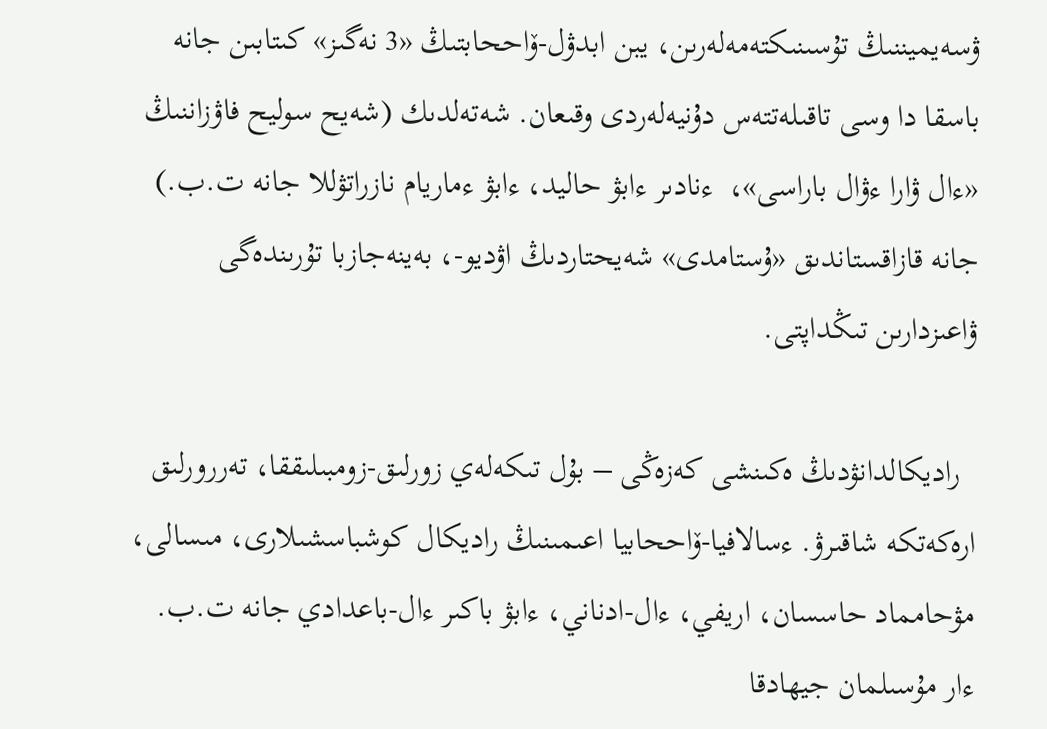ۋسەيميننىڭ تۇسىنىكتەمەلەرىن، يبن ابدۋل-ۆاححابتىڭ «3 نەگىز» كىتابىن جانە باسقا دا وسى تاقىلەتتەس دۇنيەلەردى وقىعان. شەتەلدىك (شەيح سوليح فاۋزاننىڭ «ءال ۋارا ءۋال باراسى»،  ءنادىر ءابۋ حاليد، ءابۋ ءماريام نازراتۋللا جانە ت.ب.) جانە قازاقستاندىق «ۇستامدى» شەيحتاردىڭ اۋديو-، بەينەجازبا تۇرىندەگى ۋاعىزدارىن تىڭداپتى.

  راديكالدانۋدىڭ ەكىنشى كەزەڭى – بۇل تىكەلەي زورلىق-زومبىلىققا، تەررورلىق ارەكەتكە شاقىرۋ. ءسالافيا-ۆاححابيا اعىمىنىڭ راديكال كوشباسشىلارى، مىسالى، مۋحامماد حاسسان، اريفي، ءال-ادناني، ءابۋ باكىر ءال-باعدادي جانە ت.ب. ءار مۇسىلمان جيھادقا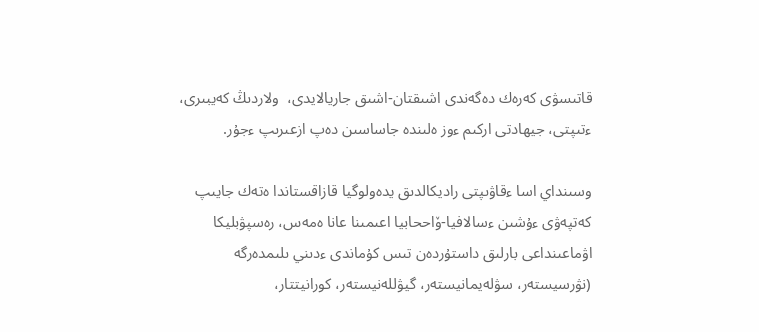قاتىسۋى كەرەك دەگەندى اشىقتان-اشىق جاريالايدى،  ولاردىڭ كەيبىرى، ءتىپتى، جيھادتى اركىم ءوز ەلىندە جاساسىن دەپ ازعىرىپ ءجۇر.

وسىنداي اسا ءقاۋىپتى راديكالدىق يدەولوگيا قازاقستاندا ەتەك جايىپ كەتپەۋى ءۇشىن ءسالافيا-ۆاححابيا اعىمىنا عانا ەمەس، رەسپۋبليكا اۋماعىنداعى بارلىق داستۇردەن تىس كۇماندى ءدىني ىلىمدەرگە (نۋرسيستەر، سۋلەيمانيستەر، گيۋللەنيستەر، كورانيتتار،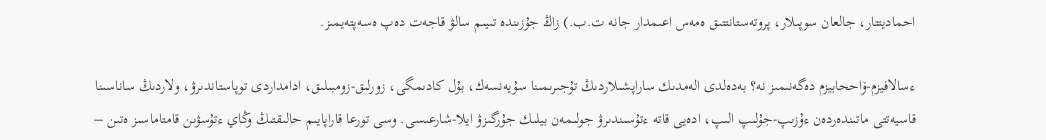احماديتتار، جالعان سوپىلار، پروتەستانتتىق ەمەس اعىمدار جانە ت.ب.) زاڭ جۇزىندە تىيىم سالۋ قاجەت دەپ ەسەپتەيمىز.

ءسالافيزم-ۆاححابيزم دەگەنىمىز نە؟ بەدەلدى الەمدىك ساراپشىلاردىڭ تۇجىرىمىنا سۇيەنسەك، بۇل كادىمگى، زورلىق-زومبىلىق، ادامداردى توپاستاندىرۋ، ولاردىڭ ساناسىنا قاسيەتتى ماتىندەردەن ءۇزىپ-جۇلىپ الىپ، ادەيى قاتە ءتۇسىندىرۋ جولىمەن بيلىك جۇرگىزۋ ايلا-شارعىسى. وسى تورعا قاراپايىم حالىقتىڭ وڭاي ءتۇسۋىن قامتاماسىز ەتىن –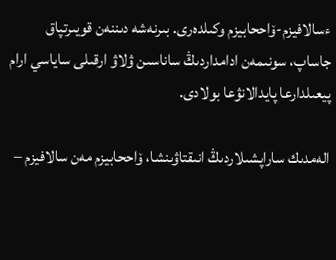ءسالافيزم-ۆاححابيزم وكىلدەرى. بىرنەشە دىننەن قويىرتپاق جاساپ، سونىمەن ادامداردىڭ ساناسىن ۋلاۋ ارقىلى ساياسي ارام پيعىلدارعا پايدالانۋعا بولادى.

الەمدىك ساراپشىلاردىڭ انىقتاۋىنشا، ۆاححابيزم مەن سالافيزم –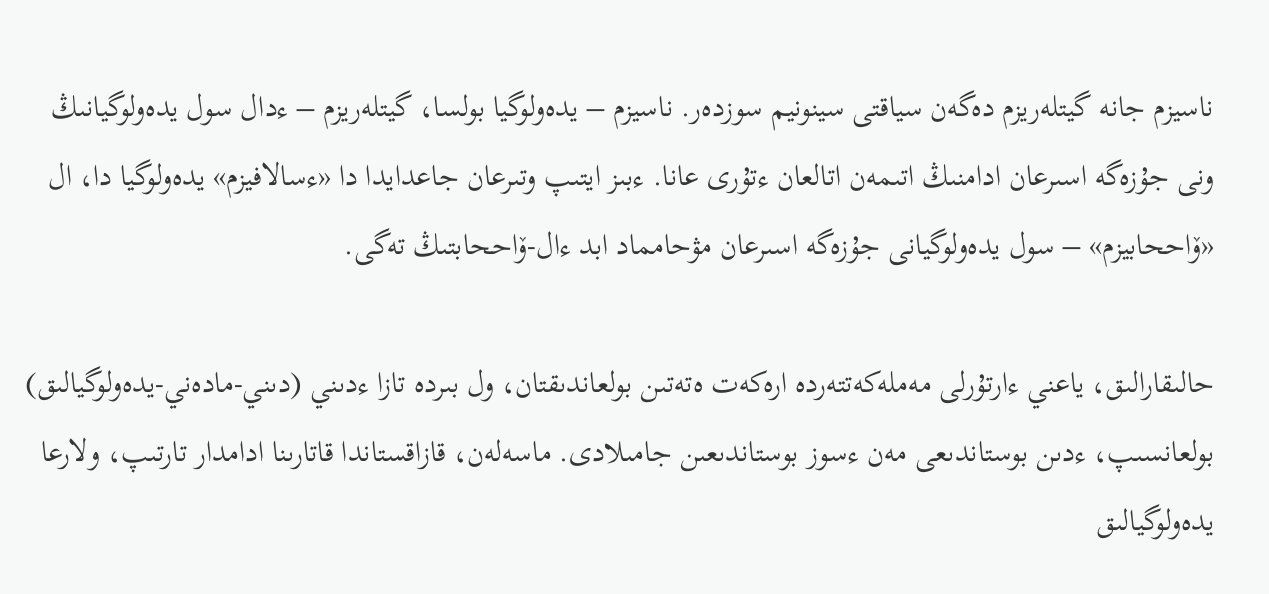ناسيزم جانە گيتلەريزم دەگەن سياقتى سينونيم سوزدەر. ناسيزم – يدەولوگيا بولسا، گيتلەريزم – ءدال سول يدەولوگيانىڭ ونى جۇزەگە اسىرعان ادامنىڭ اتىمەن اتالعان ءتۇرى عانا. ءبىز ايتىپ وتىرعان جاعدايدا دا «ءسالافيزم» يدەولوگيا دا، ال «ۆاححابيزم» – سول يدەولوگيانى جۇزەگە اسىرعان مۋحامماد ابد ءال-ۆاححابتىڭ تەگى.

حالىقارالىق، ياعني ءارتۇرلى مەملەكەتتەردە ارەكەت ەتەتىن بولعاندىقتان، ول بىردە تازا ءدىني (دىني-مادەني-يدەولوگيالىق) بولعانسىپ، ءدىن بوستاندىعى مەن ءسوز بوستاندىعىن جامىلادى. ماسەلەن، قازاقستاندا قاتارىنا ادامدار تارتىپ، ولارعا يدەولوگيالىق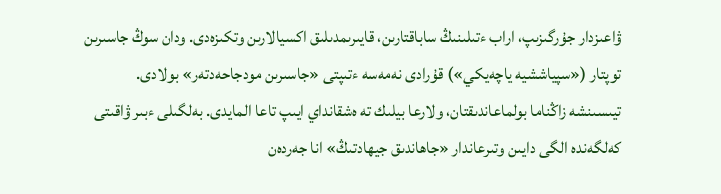ۋاعىزدار جۇرگىزىپ، اراب ءتىلىنىڭ ساباقتارىن، قايىرىمدىلىق اكسيالارىن وتكىزەدى. ودان سوڭ جاسىرىن توپتار («سپياششيە ياچەيكي») قۇرادى نەمەسە ءتىپتى «جاسىرىن مودجاحەدتەر» بولادى.  تيىسىنشە زاڭناما بولماعاندىقتان، ولارعا بيلىك تە ەشقانداي ايىپ تاعا المايدى. بەلگىلى ءبىر ۋاقىتى كەلگەندە الگى دايىن وتىرعاندار «جاھاندىق جيھادتىڭ» انا جەردەن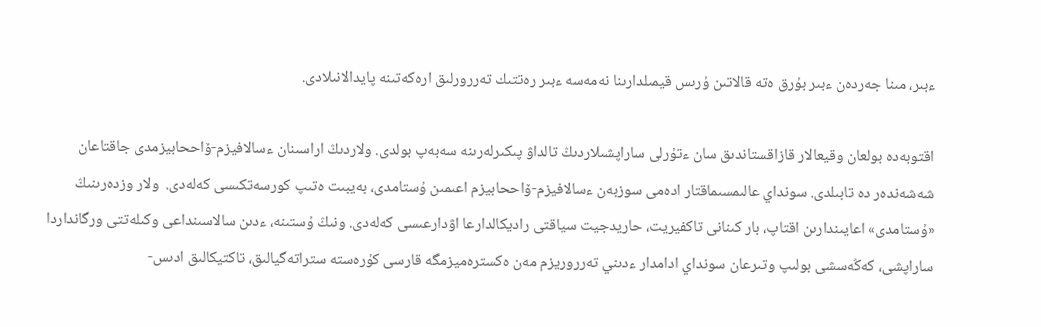ءبىر، مىنا جەردەن ءبىر بۇرق ەتە قالاتىن ۇرىس قيمىلدارىنا نەمەسە ءبىر رەتتىك تەررورلىق ارەكەتىنە پايدالانىلادى.

اقتوبەدە بولعان وقيعالار قازاقستاندىق سان ءتۇرلى ساراپشىلاردىڭ تالداۋ پىكىرلەرىنە سەبەپ بولدى. ولاردىڭ اراسىنان ءسالافيزم-ۆاححابيزمدى جاقتاعان شەشەندەر دە تابىلدى. سونداي عالىمسىماقتار ادەمى سوزبەن ءسالافيزم-ۆاححابيزم اعىمىن ۇستامدى، بەيبىت ەتىپ كورسەتكىسى كەلەدى.  ولار وزدەرىنىڭ «ۇستامدى» اعايىندارىن اقتاپ، بار كىنانى تاكفيريت، حاريدجيت سياقتى راديكالدارعا اۋدارعىسى كەلەدى. ونىڭ ۇستىنە، ءدىن سالاسىنداعى وكىلەتتى ورگانداردا ساراپشى، كەڭەسشى بولىپ وتىرعان سونداي ادامدار ءدىني تەرروريزم مەن ەكسترەميزمگە قارسى كۇرەستە ستراتەگيالىق، تاكتيكالىق ادىس-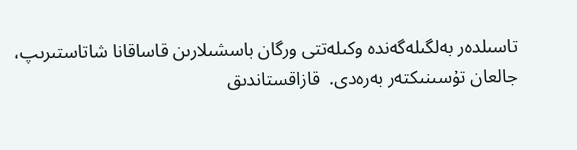تاسىلدەر بەلگىلەگەندە وكىلەتتى ورگان باسشىلارىن قاساقانا شاتاستىرىپ، جالعان تۇسىنىكتەر بەرەدى.  قازاقستاندىق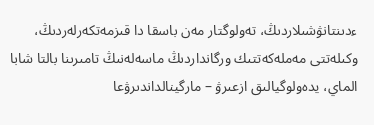ءدىنتانۋشىلاردىڭ، تەولوگتار مەن باسقا دا قىزمەتكەرلەردىڭ، وكىلەتتى مەملەكەتتىك ورگانداردىڭ ماسەلەنىڭ تامىرىنا بالتا شابا الماي، يدەولوگيالىق ازعىرۋ – مارگينالداندىرۋعا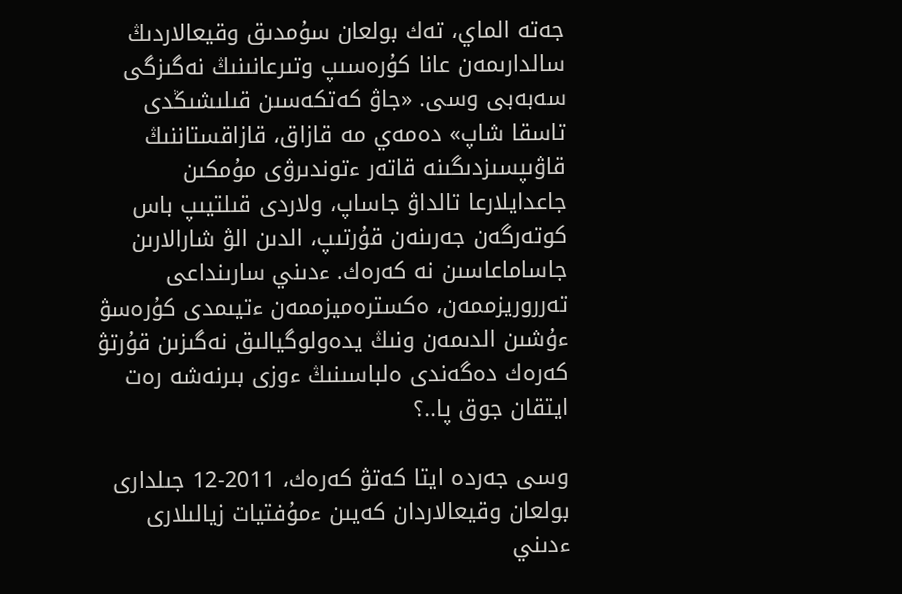جەتە الماي، تەك بولعان سۇمدىق وقيعالاردىڭ سالدارىمەن عانا كۇرەسىپ وتىرعانىنىڭ نەگىزگى سەبەبى وسى. «جاۋ كەتكەسىن قىلىشىڭدى تاسقا شاپ» دەمەي مە قازاق، قازاقستاننىڭ قاۋىپسىزدىگىنە قاتەر ءتوندىرۋى مۇمكىن جاعدايلارعا تالداۋ جاساپ، ولاردى قىلتيىپ باس كوتەرگەن جەرىنەن قۇرتىپ، الدىن الۋ شارالارىن جاساماعاسىن نە كەرەك. ءدىني سارىنداعى تەرروريزممەن، ەكسترەميزممەن ءتيىمدى كۇرەسۋ ءۇشىن الدىمەن ونىڭ يدەولوگيالىق نەگىزىن قۇرتۋ كەرەك دەگەندى ەلباسىنىڭ ءوزى بىرنەشە رەت ايتقان جوق پا..؟

وسى جەردە ايتا كەتۋ كەرەك، 2011-12 جىلدارى بولعان وقيعالاردان كەيىن ءمۇفتيات زيالىلارى ءدىني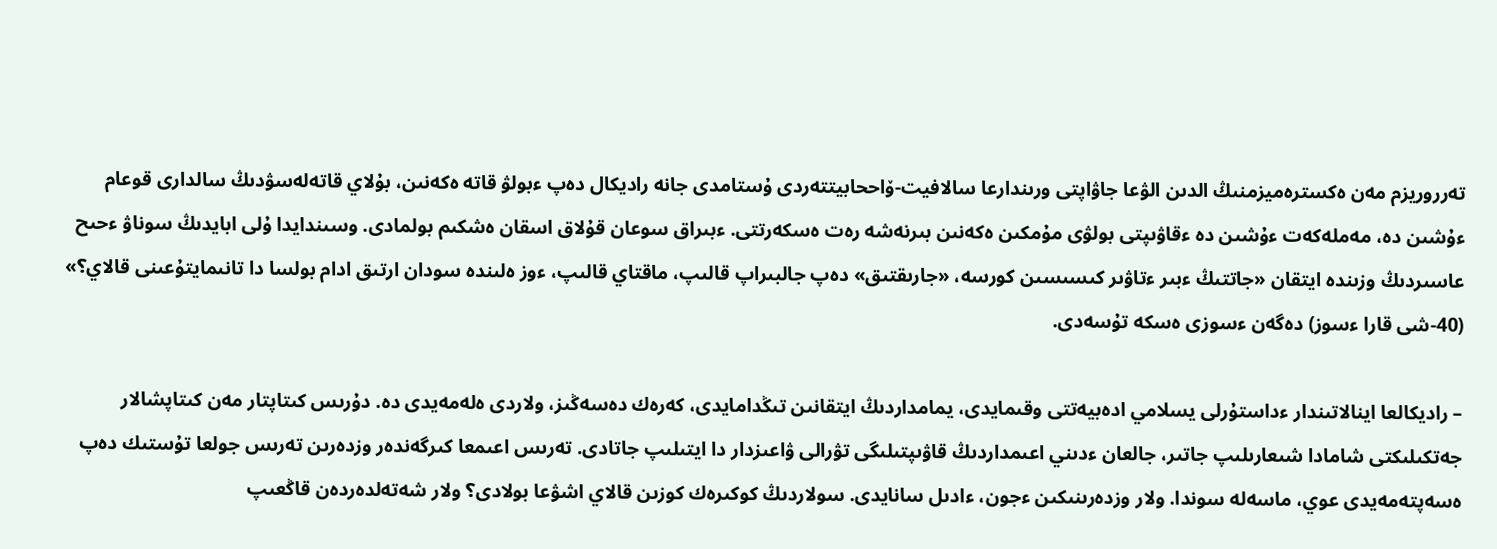تەرروريزم مەن ەكسترەميزمنىڭ الدىن الۋعا جاۋاپتى ورىندارعا سالافيت-ۆاححابيتتەردى ۇستامدى جانە راديكال دەپ ءبولۋ قاتە ەكەنىن، بۇلاي قاتەلەسۋدىڭ سالدارى قوعام ءۇشىن دە، مەملەكەت ءۇشىن دە ءقاۋىپتى بولۋى مۇمكىن ەكەنىن بىرنەشە رەت ەسكەرتتى. ءبىراق سوعان قۇلاق اسقان ەشكىم بولمادى. وسىندايدا ۇلى ابايدىڭ سوناۋ ءحىح عاسىردىڭ وزىندە ايتقان «جاتتىڭ ءبىر ءتاۋىر كىسىسىن كورسە، «جارىقتىق» دەپ جالبىراپ قالىپ، ماقتاي قالىپ، ءوز ەلىندە سودان ارتىق ادام بولسا دا تانىمايتۇعىنى قالاي؟» (40-شى قارا ءسوز) دەگەن ءسوزى ەسكە تۇسەدى.

– راديكالعا اينالاتىندار ءداستۇرلى يسلامي ادەبيەتتى وقىمايدى، يمامداردىڭ ايتقانىن تىڭدامايدى، كەرەك دەسەڭىز، ولاردى ەلەمەيدى دە. دۇرىس كىتاپتار مەن كىتاپشالار جەتكىلىكتى شامادا شىعارىلىپ جاتىر، جالعان ءدىني اعىمداردىڭ قاۋىپتىلىگى تۋرالى ۋاعىزدار دا ايتىلىپ جاتادى. تەرىس اعىمعا كىرگەندەر وزدەرىن تەرىس جولعا تۇستىك دەپ ەسەپتەمەيدى عوي، ماسەلە سوندا. ولار وزدەرىنىكىن ءجون، ءادىل سانايدى. سولاردىڭ كوكىرەك كوزىن قالاي اشۋعا بولادى؟ ولار شەتەلدەردەن قاڭعىپ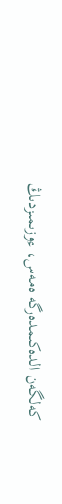كەلگەن الدەكىمدەرگە ەمەس، ءوزىمىزدىڭ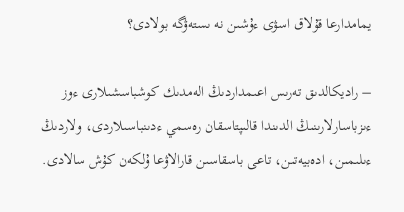يمامدارعا قۇلاق اسۋى ءۇشىن نە ىستەۋگە بولادى؟

– راديكالدىق تەرىس اعىمداردىڭ الەمدىك كوشباسشىلارى ءوز ءىزباسارلارىنىڭ الدىندا قالىپتاسقان رەسمي ءدىنباسىلاردى، ولاردىڭ ءىلىمىن، ادەبيەتىن، تاعى باسقاسىن قارالاۋعا ۇلكەن كۇش سالادى.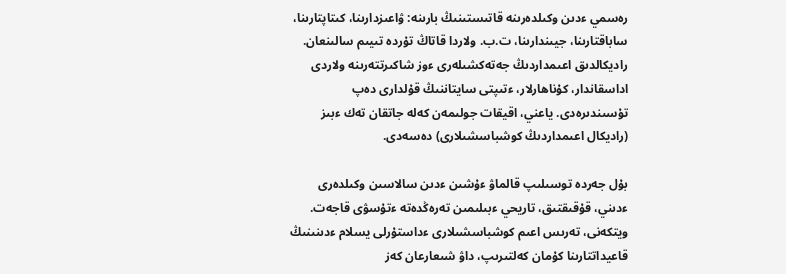رەسمي ءدىن وكىلدەرىنە قاتىستىنىڭ بارىنە: ۋاعىزدارىنا، كىتاپتارىنا، ساباقتارىنا، جيىندارىنا، ت.ب. ولاردا قاتاڭ تۇردە تىيىم سالىنعان. راديكالدىق اعىمداردىڭ جەتەكشىلەرى ءوز شاكىرتتەرىنە ولاردى اداسقاندار، كۇناھارلار، ءتىپتى سايتاننىڭ قۇلدارى دەپ تۇسىندىرەدى. ياعني، اقيقات جولىمەن كەلە جاتقان تەك ءبىز (راديكال اعىمداردىڭ كوشباسشىلارى) دەسەدى.

بۇل جەردە توسىلىپ قالماۋ ءۇشىن ءدىن سالاسىن وكىلدەرى ءدىني، قۇقىقتىق، تاريحي ءبىلىمىن تەرەڭدەتە ءتۇسۋى قاجەت. ويتكەنى، تەرىس اعىم كوشباسشىلارى ءداستۇرلى يسلام ءدىنىنىڭ قاعيداتتارىنا كۇمان كەلتىرىپ، داۋ شىعارعان كەز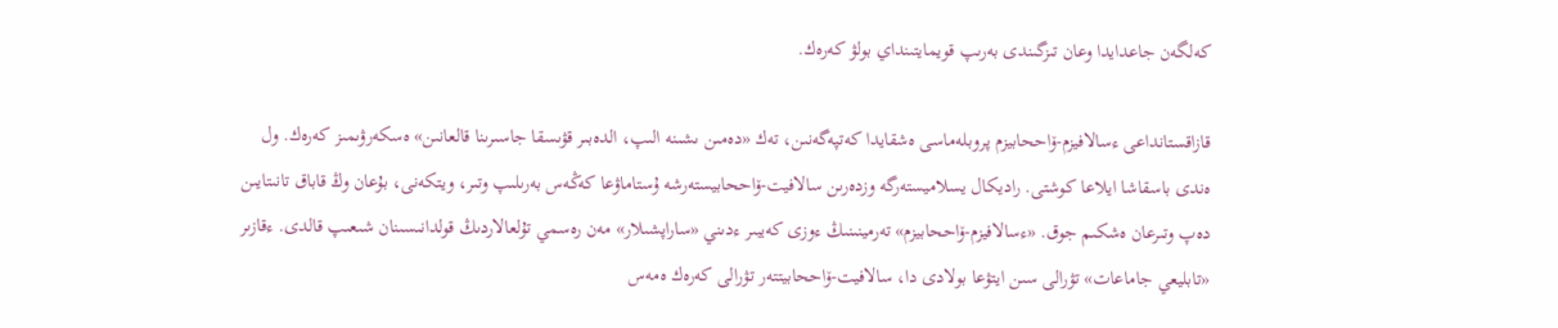كەلگەن جاعدايدا وعان تىزگىندى بەرىپ قويمايتىنداي بولۋ كەرەك.

قازاقستانداعى ءسالافيزم-ۆاححابيزم پروبلەماسى ەشقايدا كەتپەگەنىن، تەك «دەمىن ىشىنە الىپ، الدەبىر قۋىسقا جاسىرىنا قالعانىن» ەسكەرۋىمىز كەرەك. ول ەندى باسقاشا ايلاعا كوشتى. راديكال يسلاميستەرگە وزدەرىن سالافيت-ۆاححابيستەرشە ۇستاماۋعا كەڭەس بەرىلىپ وتىر، ويتكەنى، بۇعان وڭ قاباق تانىتايىن دەپ وتىرعان ەشكىم جوق. «ءسالافيزم-ۆاححابيزم» تەرمينىنىڭ ءوزى كەيبىر ءدىني «ساراپشىلار» مەن رەسمي تۇلعالاردىڭ قولدانىسىنان شىعىپ قالدى. ءقازىر «تابليعي جاماعات» تۋرالى سىن ايتۋعا بولادى دا، سالافيت-ۆاححابيتتەر تۋرالى كەرەك ەمەس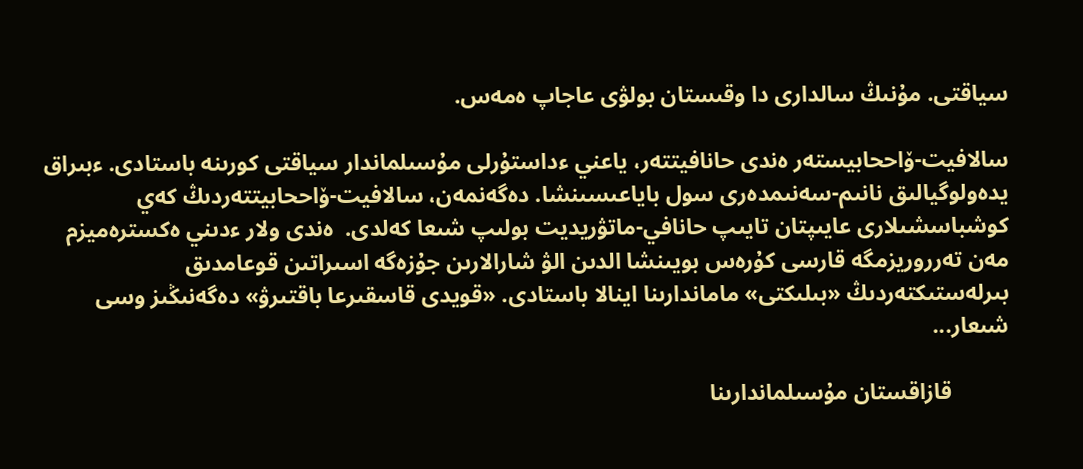سياقتى. مۇنىڭ سالدارى دا وقىستان بولۋى عاجاپ ەمەس.

سالافيت-ۆاححابيستەر ەندى حانافيتتەر، ياعني ءداستۇرلى مۇسىلماندار سياقتى كورىنە باستادى. ءبىراق يدەولوگيالىق نانىم-سەنىمدەرى سول باياعىسىنشا. دەگەنمەن، سالافيت-ۆاححابيتتەردىڭ كەي كوشباسشىلارى عايىپتان تايىپ حانافي-ماتۋريديت بولىپ شىعا كەلدى.  ەندى ولار ءدىني ەكسترەميزم مەن تەرروريزمگە قارسى كۇرەس بويىنشا الدىن الۋ شارالارىن جۇزەگە اسىراتىن قوعامدىق بىرلەستىكتەردىڭ «بىلىكتى» ماماندارىنا اينالا باستادى. «قويدى قاسقىرعا باقتىرۋ» دەگەنىڭىز وسى شىعار...

          قازاقستان مۇسىلماندارىنا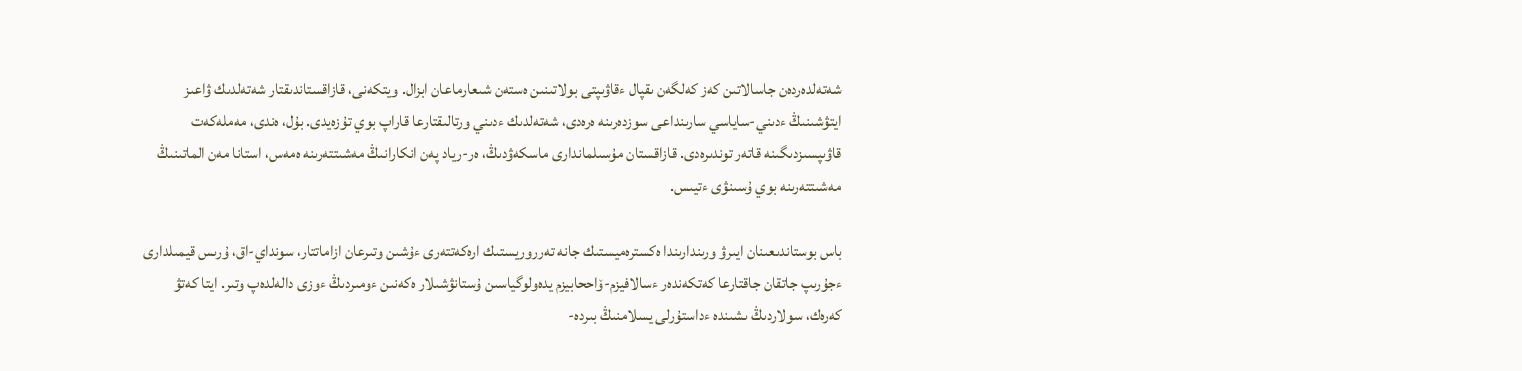شەتەلدەردەن جاسالاتىن كەز كەلگەن ىقپال ءقاۋىپتى بولاتىنىن ەستەن شىعارماعان ابزال. ويتكەنى، قازاقستاندىقتار شەتەلدىك ۋاعىز ايتۋشىنىڭ ءدىني-ساياسي سارىنداعى سوزدەرىنە ەرەدى، شەتەلدىك ءدىني ورتالىقتارعا قاراپ بوي تۇزەيدى. بۇل، ەندى، مەملەكەت قاۋىپسىزدىگىنە قاتەر توندىرەدى. قازاقستان مۇسىلماندارى ماسكەۋدىڭ، ەر-رياد پەن انكارانىڭ مەشىتتەرىنە ەمەس، استانا مەن الماتىنىڭ مەشىتتەرىنە بوي ۇسىنۋى ءتيىس.

باس بوستاندىعىنان ايىرۋ ورىندارىندا ەكسترەميستىك جانە تەرروريستىك ارەكەتتەرى ءۇشىن وتىرعان ازاماتتار، سونداي-اق، ۇرىس قيمىلدارى ءجۇرىپ جاتقان جاقتارعا كەتكەندەر ءسالافيزم-ۆاححابيزم يدەولوگياسىن ۇستانۋشىلار ەكەنىن ءومىردىڭ ءوزى دالەلدەپ وتىر. ايتا كەتۋ كەرەك، سولاردىڭ ىشىندە ءداستۇرلى يسلامنىڭ بىردە-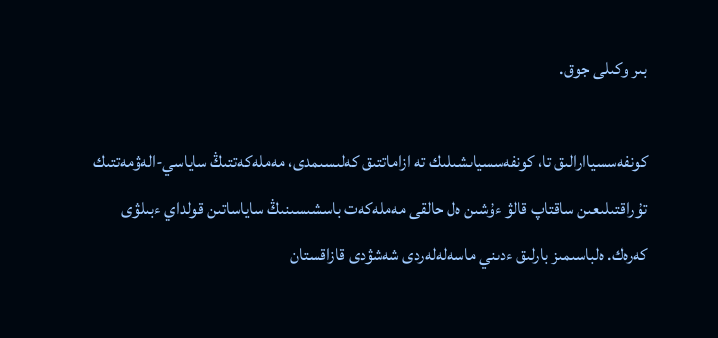بىر وكىلى جوق.

كونفەسسياارالىق تا، كونفەسسياىشىلىك تە ازاماتتىق كەلىسىمدى، مەملەكەتتىڭ ساياسي-الەۋمەتتىك تۇراقتىلىعىن ساقتاپ قالۋ ءۇشىن ەل حالقى مەملەكەت باسشىسىنىڭ ساياساتىن قولداي ءبىلۋى كەرەك. ەلباسىمىز بارلىق ءدىني ماسەلەلەردى شەشۋدى قازاقستان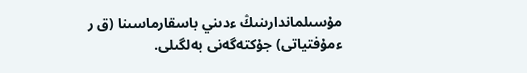مۇسىلماندارىنىڭ ءدىني باسقارماسىنا (ق ر ءمۇفتياتى) جۇكتەگەنى بەلگىلى.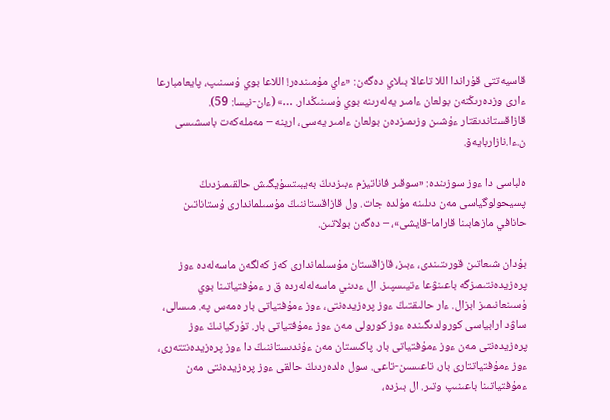قاسيەتتى قۇراندا اللا تاعالا بىلاي دەگەن: «ءاي مۇمىندەر! اللاعا بوي ۇسىنىپ، پايعامبارعا ءارى وزدەرىڭنەن بولعان ءامىر يەلەرىنە بوي ۇسىنىڭدار. …» (ءان-نيسا: 59). قازاقستاندىقتار ءۇشىن وزىمىزدەن بولعان ءامىر يەسى، ارينە – مەملەكەت باسشىسى ن.ءا.نازاربايەۆ.

ەلباسى دا ءوز سوزىندە: «سوقىر فاناتيزم ءبىزدىڭ بەيبىتسۇيگىش حالقىمىزدىڭ پسيحولوگياسى مەن دىلىنە مۇلدە جات. ول قازاقستاننىڭ مۇسىلماندارى ۇستاناتىن حانافي مازھابىنا قاراما-قايشى»، – دەگەن بولاتىن.

بۇدان شىعاتىن قورىتىندى، ءبىز، قازاقستان مۇسىلماندارى كەز كەلگەن ماسەلەدە ءوز پرەزيدەنتىمىزگە باعىنۋعا ءتيىسپىز. ال ءدىني ماسەلەلەردە ق ر ءمۇفتياتىنا بوي ۇسىنعانىمىز ابزال. ءار حالىقتىڭ ءوز پرەزيدەنتى، ءوز ءمۇفتياتى بار ەمەس پە. مىسالى، ساۋد ارابياسى كورولدىگىندە ءوز كورولى مەن ءوز ءمۇفتياتى بار. تۇركيانىڭ ءوز پرەزيدەنتى مەن ءوز ءمۇفتياتى بار. پاكىستان مەن ءۇندىستاننىڭ دا ءوز پرەزيدەنتتەرى، ءوز ءمۇفتياتتارى بار، تاعىسىن-تاعى. سول ەلدەردىڭ حالقى ءوز پرەزيدەنتى مەن ءمۇفتياتىنا باعىنىپ وتىر. ال بىزدە،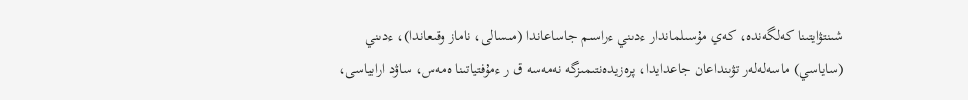شىنتۋايتىنا كەلگەندە، كەي مۇسىلماندار ءدىني ءراسىم جاساعاندا (مىسالى، ناماز وقىعاندا)، ءدىني (ساياسي) ماسەلەلەر تۋىنداعان جاعدايدا، پرەزيدەنتىمىزگە نەمەسە ق ر ءمۇفتياتىنا ەمەس، ساۋد ارابياسى،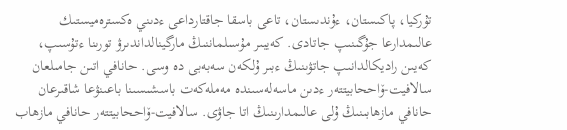تۇركيا، پاكىستان، ءۇندىستان، تاعى باسقا جاقتارداعى ءدىني ەكسترەميستىك عالىمدارعا جۇگىنىپ جاتادى. كەيبىر مۇسىلماننىڭ مارگينالداندىرۋ تورىنا ءتۇسىپ، كەيىن راديكالدانىپ جاتۋىنىڭ ءبىر ۇلكەن سەبەبى دە وسى. حانافي اتىن جامىلعان سالافيت-ۆاححابيتتەر ءدىن ماسەلەسىندە مەملەكەت باسشىسىنا باعىنۋعا شاقىرعان حانافي مازھابىنىڭ ۇلى عالىمدارىنىڭ اتا جاۋى. سالافيت-ۆاححابيتتەر حانافي مازھاب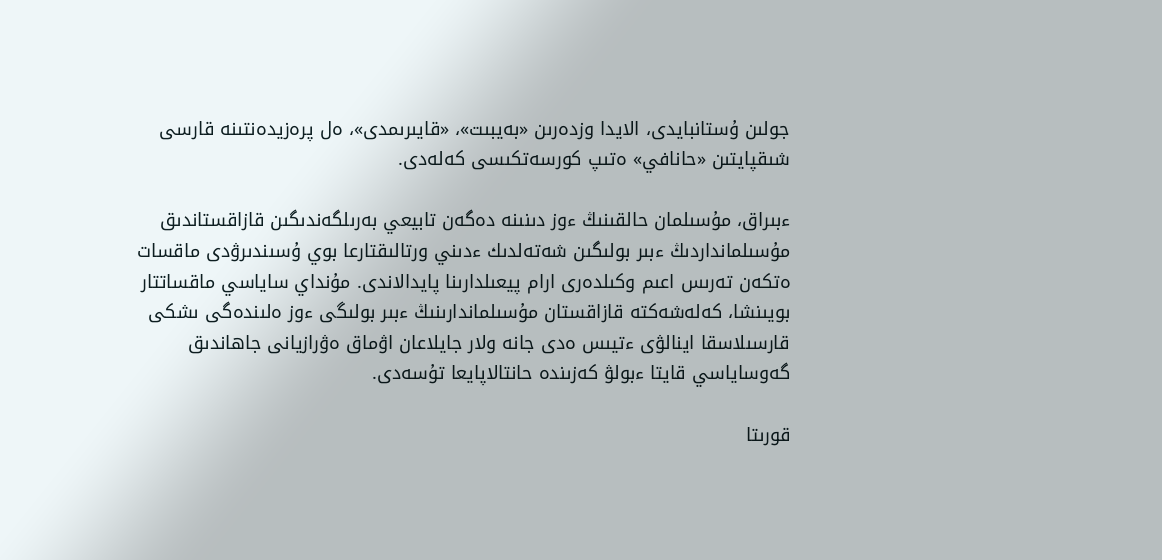جولىن ۇستانبايدى، الايدا وزدەرىن «بەيبىت»، «قايىرىمدى»، ەل پرەزيدەنتىنە قارسى شىقپايتىن «حانافي» ەتىپ كورسەتكىسى كەلەدى.

ءبىراق، مۇسىلمان حالقىنىڭ ءوز دىنىنە دەگەن تابيعي بەرىلگەندىگىن قازاقستاندىق مۇسىلمانداردىڭ ءبىر بولىگىن شەتەلدىك ءدىني ورتالىقتارعا بوي ۇسىندىرۋدى ماقسات ەتكەن تەرىس اعىم وكىلدەرى ارام پيعىلدارىنا پايدالاندى. مۇنداي ساياسي ماقساتتار بويىنشا، كەلەشەكتە قازاقستان مۇسىلماندارىنىڭ ءبىر بولىگى ءوز ەلىندەگى ىشكى قارسىلاسقا اينالۋى ءتيىس ەدى جانە ولار جايلاعان اۋماق ەۋرازيانى جاھاندىق گەوساياسي قايتا ءبولۋ كەزىندە حانتالاپايعا تۇسەدى.

قورىتا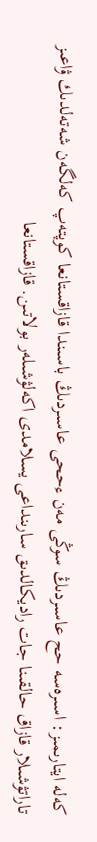كەلە ايتارىمىز: اسىرەسە حح عاسىردىڭ سوڭى مەن ءححى عاسىردىڭ باسىندا قازاقستانعا كوپتەپ كەلگەن شەتەلدىك ۋاعىز تاراتۋشىلار قازاق حالقىنا جات راديكالدىق سارىنداعى يسلامدى اكەلۋشىلەر بولاتىن. قازاقستانعا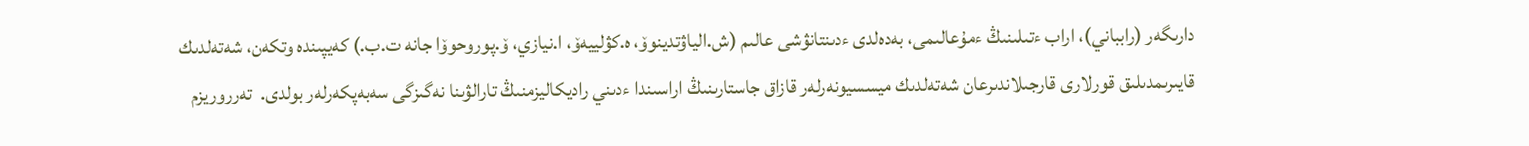دارىگەر (رابباني)، اراب ءتىلىنىڭ ءمۇعالىمى، بەدەلدى ءدىنتانۋشى عالىم (ش.الياۋتدينوۆ، ە.كۋلييەۆ، ا.نيازي، ۆ.پوروحوۆا جانە ت.ب.) كەيپىندە وتكەن، شەتەلدىك قايىرىمدىلىق قورلارى قارجىلاندىرعان شەتەلدىك ميسسيونەرلەر قازاق جاستارىنىڭ اراسىندا ءدىني راديكاليزمنىڭ تارالۋىنا نەگىزگى سەبەپكەرلەر بولدى.  تەرروريزم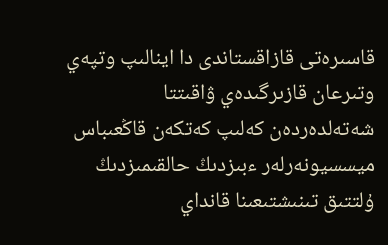قاسىرەتى قازاقستاندى دا اينالىپ وتپەي وتىرعان قازىرگىدەي ۋاقىتتا شەتەلدەردەن كەلىپ كەتكەن قاڭعىباس ميسسيونەرلەر ءبىزدىڭ حالقىمىزدىڭ ۇلتتىق تىنىشتىعىنا قانداي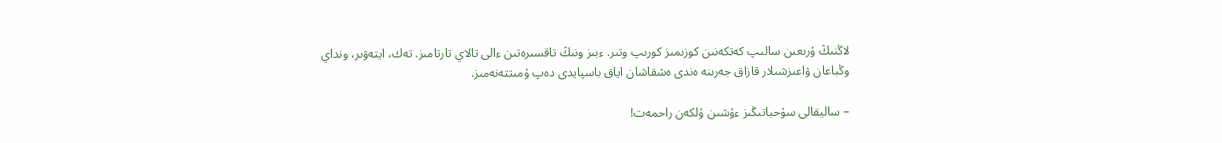لاڭنىڭ ۇرىعىن سالىپ كەتكەنىن كوزىمىز كورىپ وتىر. ءبىز ونىڭ تاقسىرەتىن ءالى تالاي تارتامىز. تەك، ايتەۋىر، ونداي وڭباعان ۋاعىزشىلار قازاق جەرىنە ەندى ەشقاشان اياق باسپايدى دەپ ۇمىتتەنەمىز.

– ساليقالى سۇحباتىڭىز ءۇشىن ۇلكەن راحمەت!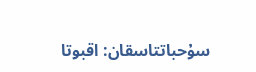سۇحباتتاسقان: اقبوتا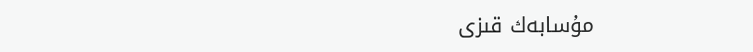مۇسابەك قىزى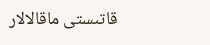قاتىستى ماقالالار